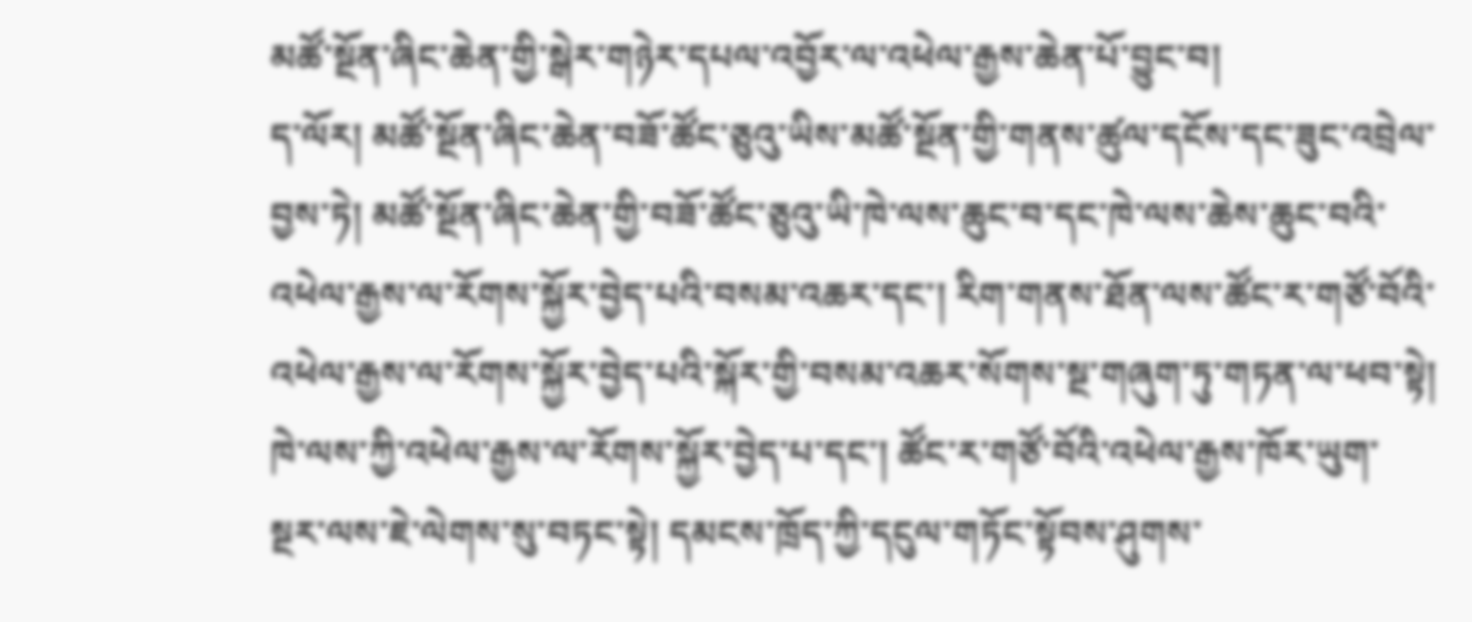མཚོ་སྔོན་ཞིང་ཆེན་གྱི་སྒེར་གཉེར་དཔལ་འབྱོར་ལ་འཕེལ་རྒྱས་ཆེན་པོ་བྱུང་བ།
ད་ལོར། མཚོ་སྔོན་ཞིང་ཆེན་བཟོ་ཚོང་ཅུའུ་ཡིས་མཚོ་སྔོན་གྱི་གནས་ཚུལ་དངོས་དང་ཟུང་འབྲེལ་བྱས་ཏེ། མཚོ་སྔོན་ཞིང་ཆེན་གྱི་བཟོ་ཚོང་ཅུའུ་ཡི་ཁེ་ལས་ཆུང་བ་དང་ཁེ་ལས་ཆེས་ཆུང་བའི་འཕེལ་རྒྱས་ལ་རོགས་སྐྱོར་བྱེད་པའི་བསམ་འཆར་དང་། རིག་གནས་ཐོན་ལས་ཚོང་ར་གཙོ་བོའི་འཕེལ་རྒྱས་ལ་རོགས་སྐྱོར་བྱེད་པའི་སྐོར་གྱི་བསམ་འཆར་སོགས་སྔ་གཞུག་ཏུ་གཏན་ལ་ཕབ་སྟེ། ཁེ་ལས་ཀྱི་འཕེལ་རྒྱས་ལ་རོགས་སྐྱོར་བྱེད་པ་དང་། ཚོང་ར་གཙོ་བོའི་འཕེལ་རྒྱས་ཁོར་ཡུག་སྔར་ལས་ཇེ་ལེགས་སུ་བཏང་སྟེ། དམངས་ཁྲོད་ཀྱི་དངུལ་གཏོང་སྟོབས་ཤུགས་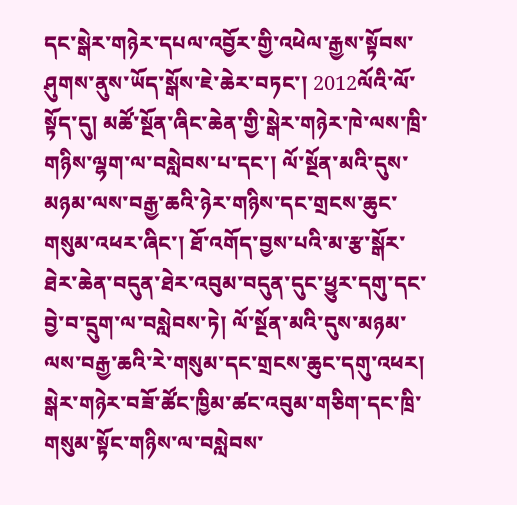དང་སྒེར་གཉེར་དཔལ་འབྱོར་གྱི་འཕེལ་རྒྱས་སྟོབས་ཤུགས་ནུས་ཡོད་སྒོས་ཇེ་ཆེར་བཏང་། 2012ལོའི་ལོ་སྟོད་དུ། མཚོ་སྔོན་ཞིང་ཆེན་གྱི་སྒེར་གཉེར་ཁེ་ལས་ཁྲི་གཉིས་ལྷག་ལ་བསླེབས་པ་དང་། ལོ་སྔོན་མའི་དུས་མཉམ་ལས་བརྒྱ་ཆའི་ཉེར་གཉིས་དང་གྲངས་ཆུང་གསུམ་འཕར་ཞིང་། ཐོ་འགོད་བྱས་པའི་མ་རྩ་སྒོར་ཐེར་ཆེན་བདུན་ཐེར་འབུམ་བདུན་དུང་ཕྱུར་དགུ་དང་བྱེ་བ་དྲུག་ལ་བསླེབས་ཏེ། ལོ་སྔོན་མའི་དུས་མཉམ་ལས་བརྒྱ་ཆའི་རེ་གསུམ་དང་གྲངས་ཆུང་དགུ་འཕར། སྒེར་གཉེར་བཟོ་ཚོང་ཁྱིམ་ཚང་འབུམ་གཅིག་དང་ཁྲི་གསུམ་སྟོང་གཉིས་ལ་བསླེབས་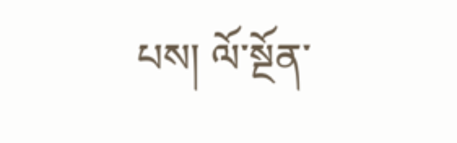པས། ལོ་སྔོན་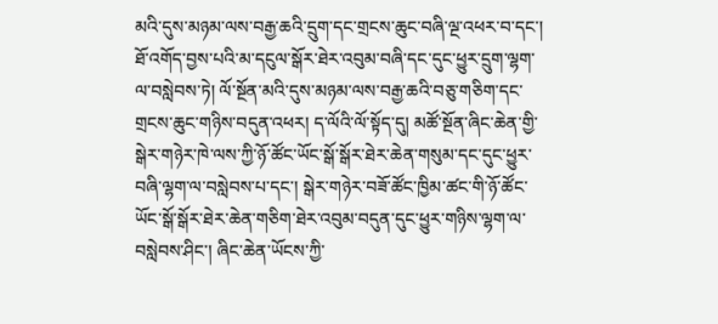མའི་དུས་མཉམ་ལས་བརྒྱ་ཆའི་དྲུག་དང་གྲངས་ཆུང་བཞི་ལྔ་འཕར་བ་དང་། ཐོ་འགོད་བྱས་པའི་མ་དངུལ་སྒོར་ཐེར་འབུམ་བཞི་དང་དུང་ཕྱུར་དྲུག་ལྷག་ལ་བསླེབས་ཏེ། ལོ་སྔོན་མའི་དུས་མཉམ་ལས་བརྒྱ་ཆའི་བཅུ་གཅིག་དང་གྲངས་ཆུང་གཉིས་བདུན་འཕར། ད་ལོའི་ལོ་སྟོད་དུ། མཚོ་སྔོན་ཞིང་ཆེན་གྱི་སྒེར་གཉེར་ཁེ་ལས་ཀྱི་ཉོ་ཚོང་ཡོང་སྒོ་སྒོར་ཐེར་ཆེན་གསུམ་དང་དུང་ཕྱུར་བཞི་ལྷག་ལ་བསླེབས་པ་དང་། སྒེར་གཉེར་བཟོ་ཚོང་ཁྱིམ་ཚང་གི་ཉོ་ཚོང་ཡོང་སྒོ་སྒོར་ཐེར་ཆེན་གཅིག་ཐེར་འབུམ་བདུན་དུང་ཕྱུར་གཉིས་ལྷག་ལ་བསླེབས་ཤིང་། ཞིང་ཆེན་ཡོངས་ཀྱི་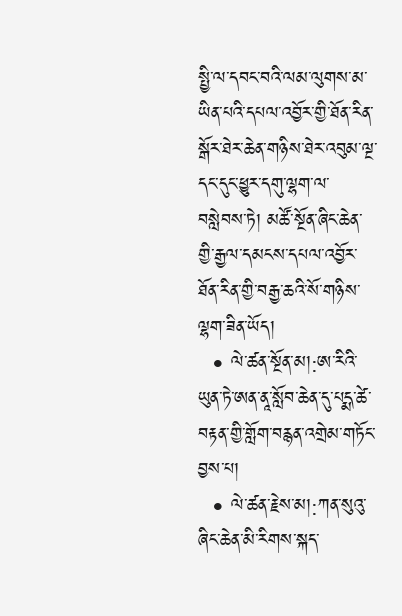སྤྱི་ལ་དབང་བའི་ལམ་ལུགས་མ་ཡིན་པའི་དཔལ་འབྱོར་གྱི་ཐོན་རིན་སྒོར་ཐེར་ཆེན་གཉིས་ཐེར་འབུམ་ལྔ་དང་དུང་ཕྱུར་དགུ་ལྷག་ལ་བསླེབས་ཏེ། མཚོ་སྔོན་ཞིང་ཆེན་གྱི་རྒྱལ་དམངས་དཔལ་འབྱོར་ཐོན་རིན་གྱི་བརྒྱ་ཆའི་སོ་གཉིས་ལྷག་ཟིན་ཡོད།
  • ལེ་ཚན་སྔོན་མ།:ཨ་རིའི་ཡུན་ཏེ་ཨན་ནཱ་སློབ་ཆེན་དུ་པདྨ་ཚེ་བརྟན་གྱི་གློག་བརྙན་འགྲེམ་གཏོང་བྱས་པ།
  • ལེ་ཚན་རྗེས་མ།:ཀན་སུའུ་ཞིང་ཆེན་མི་རིགས་སྐད་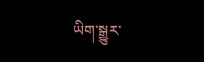ཡིག་སྒྱུར་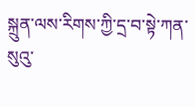སྐྲུན་ལས་རིགས་ཀྱི་དྲ་བ་སྟེ་ཀན་སུའུ་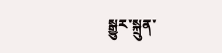སྒྱུར་སྐྲུན་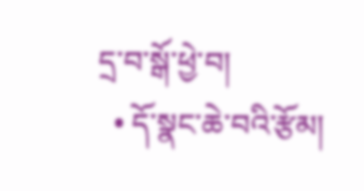དྲ་བ་སྒོ་ཕྱེ་བ།
  • དོ་སྣང་ཆེ་བའི་རྩོམ།